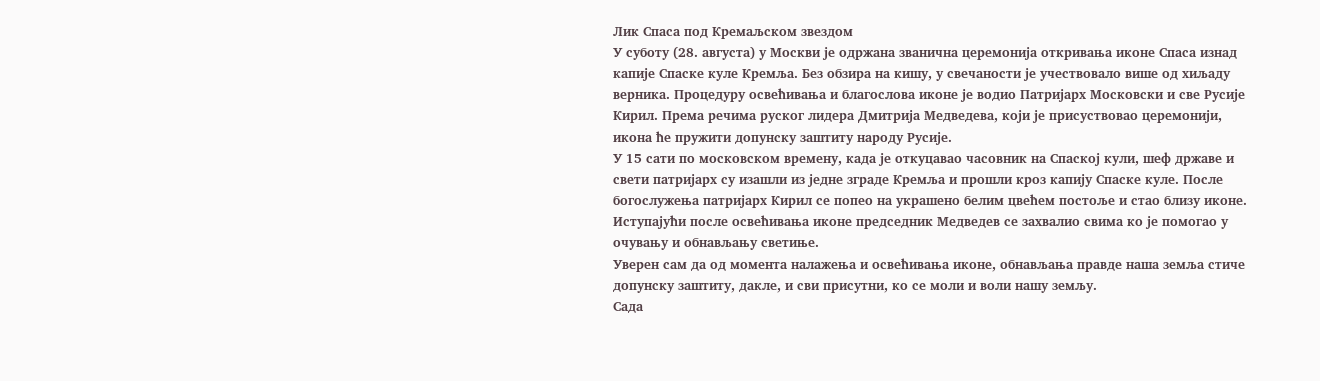Лик Спаса под Кремаљском звездом
У суботу (28. августа) у Москви је одржана званична церемонија откривања иконе Спаса изнад капије Спаске куле Кремља. Без обзира на кишу, у свечаности је учествовало више од хиљаду верника. Процедуру освећивања и благослова иконе је водио Патријарх Московски и све Русије Кирил. Према речима руског лидера Дмитрија Медведева, који је присуствовао церемонији, икона ће пружити допунску заштиту народу Русије.
У 15 сати по московском времену, када је откуцавао часовник на Спаској кули, шеф државе и свети патријарх су изашли из једне зграде Кремља и прошли кроз капију Спаске куле. После богослужења патријарх Кирил се попео на украшено белим цвећем постоље и стао близу иконе.
Иступајући после освећивања иконе председник Медведев се захвалио свима ко је помогао у очувању и обнављању светиње.
Уверен сам да од момента налажења и освећивања иконе, обнављања правде наша земља стиче допунску заштиту, дакле, и сви присутни, ко се моли и воли нашу земљу.
Сада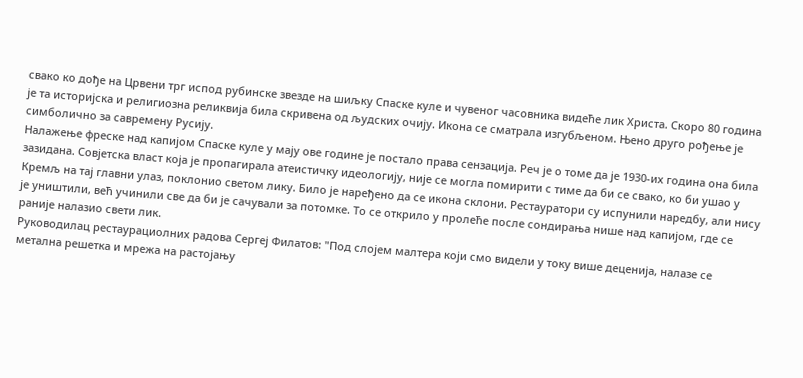свако ко дође на Црвени трг испод рубинске звезде на шиљку Спаске куле и чувеног часовника видеће лик Христа. Скоро 80 година је та историјска и религиозна реликвија била скривена од људских очију. Икона се сматрала изгубљеном. Њено друго рођење је симболично за савремену Русију.
Налажење фреске над капијом Спаске куле у мају ове године је постало права сензација. Реч је о томе да је 1930-их година она била зазидана. Совјетска власт која је пропагирала атеистичку идеологију, није се могла помирити с тиме да би се свако, ко би ушао у Кремљ на тај главни улаз, поклонио светом лику. Било је наређено да се икона склони. Рестауратори су испунили наредбу, али нису је уништили, већ учинили све да би је сачували за потомке. То се открило у пролеће после сондирања нише над капијом, где се раније налазио свети лик.
Руководилац рестаурациолних радова Сергеј Филатов: "Под слојем малтера који смо видели у току више деценија, налазе се метална решетка и мрежа на растојању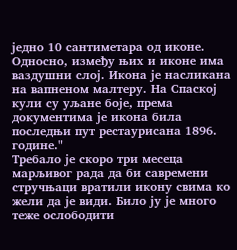једно 10 сантиметара од иконе. Односно, између њих и иконе има ваздушни слој. Икона је насликана на вапненом малтеру. На Спаској кули су уљане боје, према документима је икона била последњи пут рестаурисана 1896. године."
Требало је скоро три месеца марљивог рада да би савремени стручњаци вратили икону свима ко жели да је види. Било ју је много теже ослободити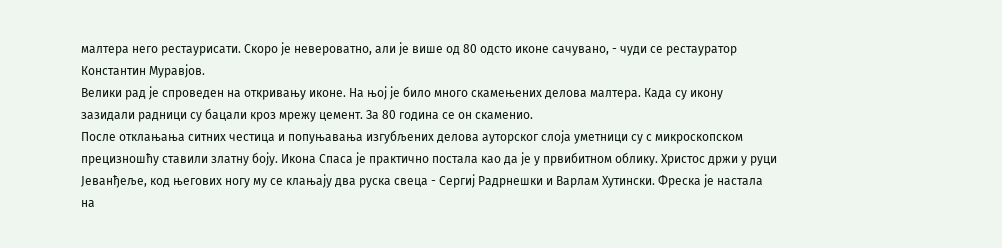малтера него рестаурисати. Скоро је невероватно, али је више од 80 одсто иконе сачувано, - чуди се рестауратор Константин Муравјов.
Велики рад је спроведен на откривању иконе. На њој је било много скамењених делова малтера. Када су икону зазидали радници су бацали кроз мрежу цемент. За 80 година се он скаменио.
После отклањања ситних честица и попуњавања изгубљених делова ауторског слоја уметници су с микроскопском прецизношћу ставили златну боју. Икона Спаса је практично постала као да је у првибитном облику. Христос држи у руци Јеванђеље, код његових ногу му се клањају два руска свеца - Сергиј Радрнешки и Варлам Хутински. Фреска је настала на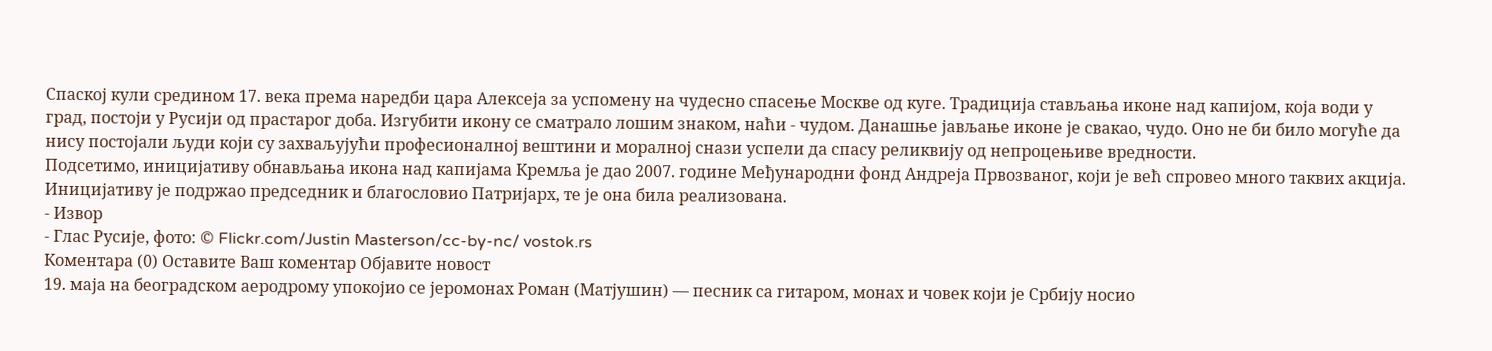Спаској кули средином 17. века према наредби цара Алексеја за успомену на чудесно спасење Москве од куге. Традиција стављања иконе над капијом, која води у град, постоји у Русији од прастарог доба. Изгубити икону се сматрало лошим знаком, наћи - чудом. Данашње јављање иконе је свакао, чудо. Оно не би било могуће да нису постојали људи који су захваљујући професионалној вештини и моралној снази успели да спасу реликвију од непроцењиве вредности.
Подсетимо, иницијативу обнављања икона над капијама Кремља је дао 2007. године Међународни фонд Андреја Првозваног, који је већ спровео много таквих акција. Иницијативу је подржао председник и благословио Патријарх, те је она била реализована.
- Извор
- Глас Русије, фото: © Flickr.com/Justin Masterson/cc-by-nc/ vostok.rs
Коментара (0) Оставите Ваш коментар Објавите новост
19. маја на београдском аеродрому упокојио се јеромонах Роман (Матјушин) — песник са гитаром, монах и човек који је Србију носио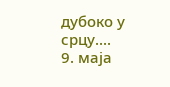дубоко у срцу....
9. маја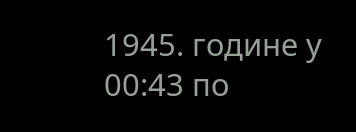1945. године у 00:43 по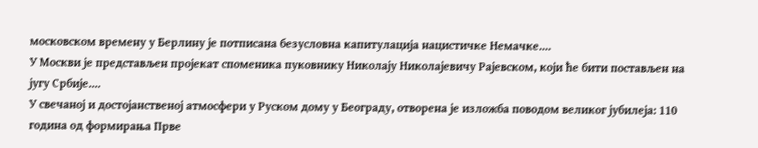московском времену у Берлину је потписана безусловна капитулација нацистичке Немачке....
У Москви је представљен пројекат споменика пуковнику Николају Николајевичу Рајевском, који ће бити постављен на југу Србије....
У свечаној и достојанственој атмосфери у Руском дому у Београду, отворена је изложба поводом великог јубилеја: 110 година од формирања Прве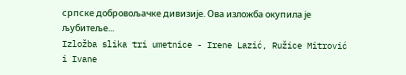српске добровољачке дивизије. Ова изложба окупила је љубитеље...
Izložba slika tri umetnice - Irene Lazić, Ružice Mitrović i Ivane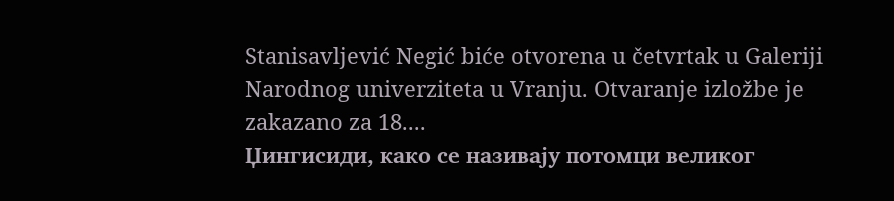Stanisavljević Negić biće otvorena u četvrtak u Galeriji Narodnog univerziteta u Vranju. Otvaranje izložbe je zakazano za 18....
Џингисиди, како се називају потомци великог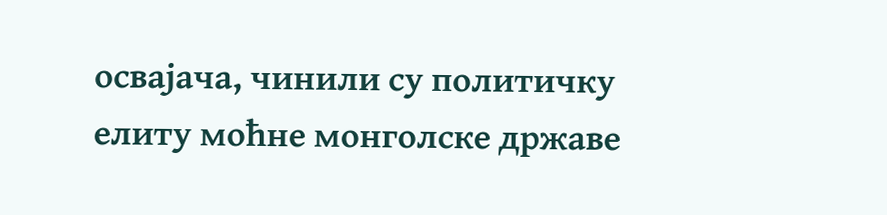освајача, чинили су политичку елиту моћне монголске државе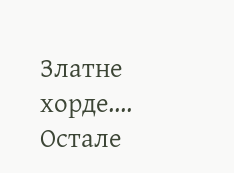Златне хорде....
Остале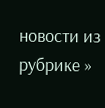новости из рубрике »